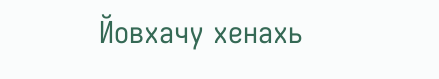Йовхачу хенахь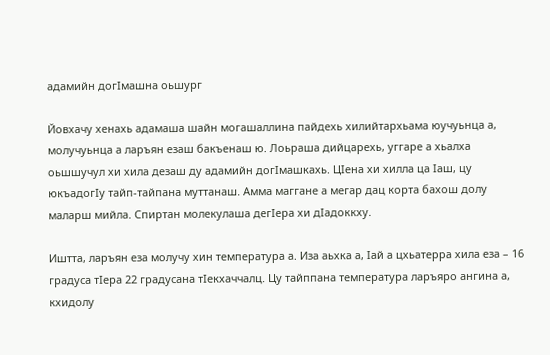адамийн догIмашна оьшург

Йовхачу хенахь адамаша шайн могашаллина пайдехь хилийтархьама юучуьнца а, молучуьнца а ларъян езаш бакъенаш ю. Лоьраша дийцарехь, уггаре а хьалха оьшшучул хи хила дезаш ду адамийн догIмашкахь. ЦIена хи хилла ца Iаш, цу юкъадогIу тайп-тайпана муттанаш. Амма маггане а мегар дац корта бахош долу маларш мийла. Спиртан молекулаша дегIера хи дIадоккху.

Иштта, ларъян еза молучу хин температура а. Иза аьхка а, Iай а цхьатерра хила еза – 16 градуса тIера 22 градусана тIекхаччалц. Цу тайппана температура ларъяро ангина а, кхидолу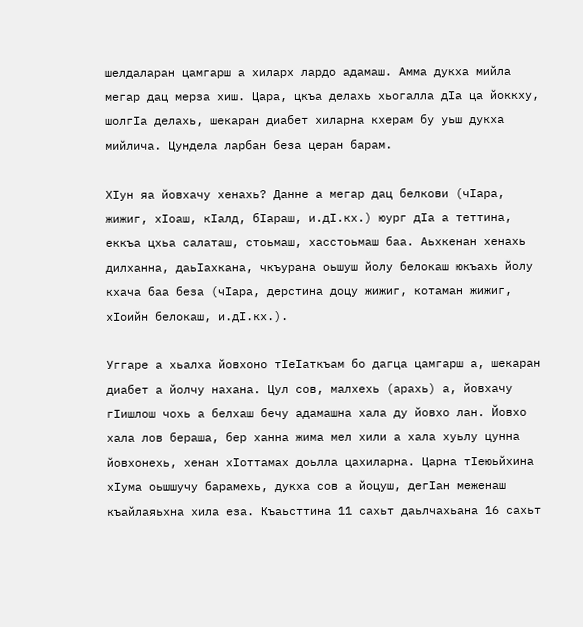шелдаларан цамгарш а хиларх лардо адамаш. Амма дукха мийла мегар дац мерза хиш. Цара, цкъа делахь хьогалла дIа ца йоккху, шолгIа делахь, шекаран диабет хиларна кхерам бу уьш дукха мийлича. Цундела ларбан беза церан барам.

ХIун яа йовхачу хенахь? Данне а мегар дац белкови (чIара, жижиг, хIоаш, кIалд, бIараш, и.дI.кх.) юург дIа а теттина, еккъа цхьа салаташ, стоьмаш, хасстоьмаш баа. Аьхкенан хенахь дилханна, даьIахкана, чкъурана оьшуш йолу белокаш юкъахь йолу кхача баа беза (чIара, дерстина доцу жижиг, котаман жижиг, хIоийн белокаш, и.дI.кх.).

Уггаре а хьалха йовхоно тIеIаткъам бо дагца цамгарш а, шекаран диабет а йолчу нахана. Цул сов, малхехь (арахь) а, йовхачу гIишлош чохь а белхаш бечу адамашна хала ду йовхо лан. Йовхо хала лов бераша, бер ханна жима мел хили а хала хуьлу цунна йовхонехь, хенан хIоттамах доьлла цахиларна. Царна тIеюьйхина хIума оьшшучу барамехь, дукха сов а йоцуш, дегIан меженаш къайлаяьхна хила еза. Къаьсттина 11 сахьт даьлчахьана 16 сахьт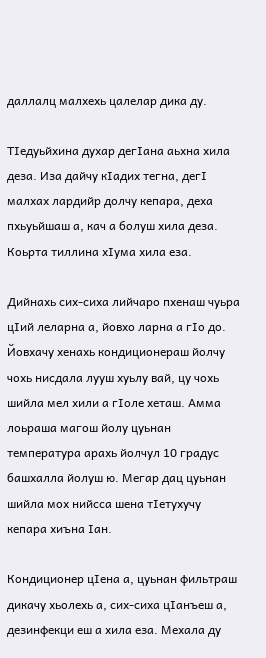даллалц малхехь цалелар дика ду.

ТIедуьйхина духар дегIана аьхна хила деза. Иза дайчу кIадих тегна, дегI малхах лардийр долчу кепара, деха пхьуьйшаш а, кач а болуш хила деза. Коьрта тиллина хIума хила еза.

Дийнахь сих-сиха лийчаро пхенаш чуьра цIий леларна а, йовхо ларна а гIо до. Йовхачу хенахь кондиционераш йолчу чохь нисдала лууш хуьлу вай, цу чохь шийла мел хили а гIоле хеташ. Амма лоьраша магош йолу цуьнан температура арахь йолчул 10 градус башхалла йолуш ю. Мегар дац цуьнан шийла мох нийсса шена тIетухучу кепара хиъна Iан.

Кондиционер цIена а, цуьнан фильтраш дикачу хьолехь а, сих-сиха цIанъеш а, дезинфекци еш а хила еза. Мехала ду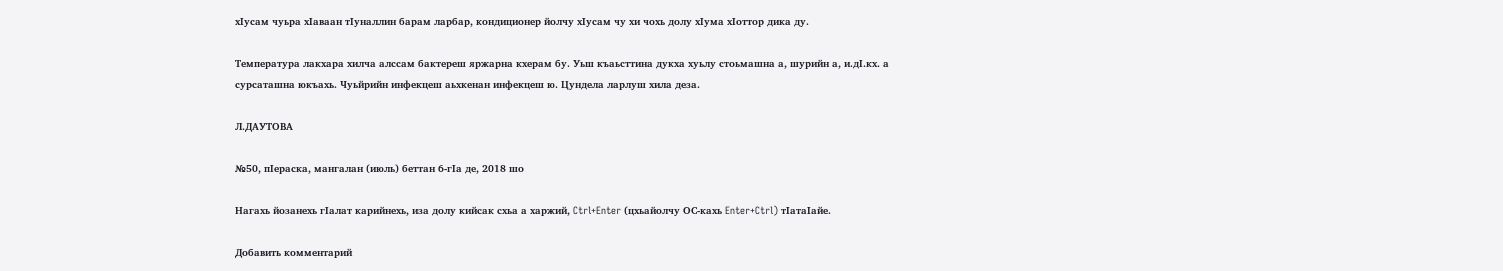хIусам чуьра хIаваан тIуналлин барам ларбар, кондиционер йолчу хIусам чу хи чохь долу хIума хIоттор дика ду.

Температура лакхара хилча алссам бактереш яржарна кхерам бу. Уьш къаьсттина дукха хуьлу стоьмашна а, шурийн а, и.дI.кх. а сурсаташна юкъахь. Чуьйрийн инфекцеш аьхкенан инфекцеш ю. Цундела ларлуш хила деза.

Л.ДАУТОВА

№50, пIераска, мангалан (июль) беттан 6-гIа де, 2018 шо

Нагахь йозанехь гIалат карийнехь, иза долу кийсак схьа а харжий, Ctrl+Enter (цхьайолчу ОС-кахь Enter+Ctrl) тIатаIайе.

Добавить комментарий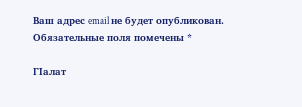Ваш адрес email не будет опубликован. Обязательные поля помечены *

ГIалат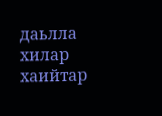даьлла хилар хаийтар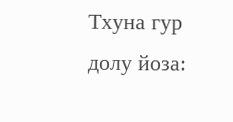Тхуна гур долу йоза: